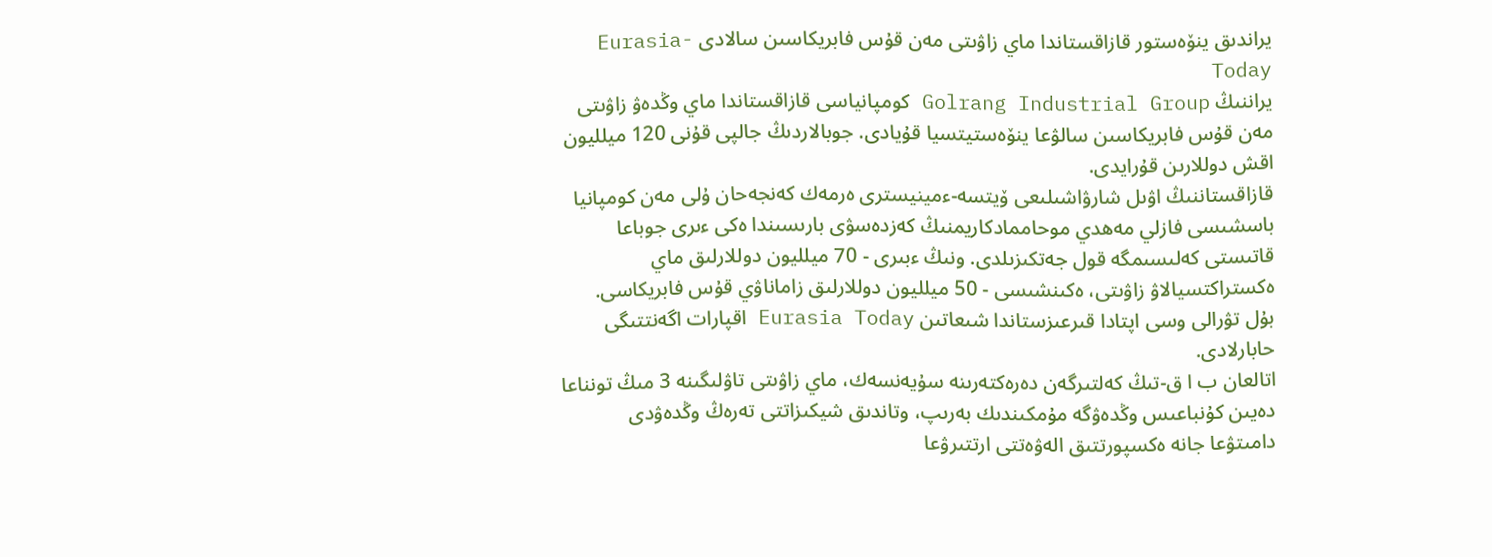يراندىق ينۆەستور قازاقستاندا ماي زاۋىتى مەن قۇس فابريكاسىن سالادى -Eurasia Today
يراننىڭ Golrang Industrial Group كومپانياسى قازاقستاندا ماي وڭدەۋ زاۋىتى مەن قۇس فابريكاسىن سالۋعا ينۆەستيتسيا قۇيادى. جوبالاردىڭ جالپى قۇنى 120 ميلليون اقش دوللارىن قۇرايدى.
قازاقستاننىڭ اۋىل شارۋاشىلىعى ۆيتسە-ءمينيسترى ەرمەك كەنجەحان ۇلى مەن كومپانيا باسشىسى فازلي مەھدي موحاممادكاريمنىڭ كەزدەسۋى بارىسىندا ەكى ءىرى جوباعا قاتىستى كەلىسىمگە قول جەتكىزىلدى. ونىڭ ءبىرى - 70 ميلليون دوللارلىق ماي ەكستراكتسيالاۋ زاۋىتى، ەكىنشىسى - 50 ميلليون دوللارلىق زاماناۋي قۇس فابريكاسى.
بۇل تۋرالى وسى اپتادا قىرعىزستاندا شىعاتىن Eurasia Today اقپارات اگەنتتىگى حابارلادى.
اتالعان ب ا ق-تىڭ كەلتىرگەن دەرەكتەرىنە سۇيەنسەك، ماي زاۋىتى تاۋلىگىنە 3 مىڭ تونناعا دەيىن كۇنباعىس وڭدەۋگە مۇمكىندىك بەرىپ، وتاندىق شيكىزاتتى تەرەڭ وڭدەۋدى دامىتۋعا جانە ەكسپورتتىق الەۋەتتى ارتتىرۋعا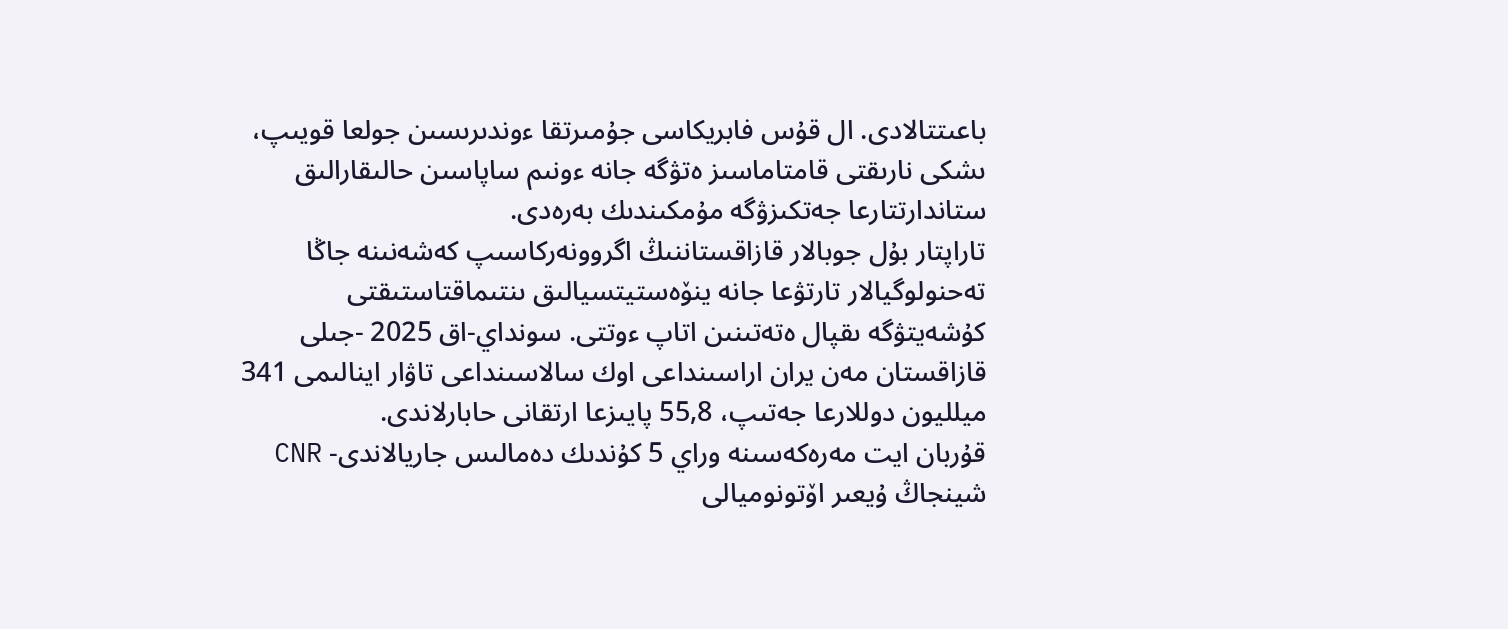باعىتتالادى. ال قۇس فابريكاسى جۇمىرتقا ءوندىرىسىن جولعا قويىپ، ىشكى نارىقتى قامتاماسىز ەتۋگە جانە ءونىم ساپاسىن حالىقارالىق ستاندارتتارعا جەتكىزۋگە مۇمكىندىك بەرەدى.
تاراپتار بۇل جوبالار قازاقستاننىڭ اگروونەركاسىپ كەشەنىنە جاڭا تەحنولوگيالار تارتۋعا جانە ينۆەستيتسيالىق ىنتىماقتاستىقتى كۇشەيتۋگە ىقپال ەتەتىنىن اتاپ ءوتتى. سونداي-اق 2025 -جىلى قازاقستان مەن يران اراسىنداعى اوك سالاسىنداعى تاۋار اينالىمى 341 ميلليون دوللارعا جەتىپ، 55,8 پايىزعا ارتقانى حابارلاندى.
قۇربان ايت مەرەكەسىنە وراي 5 كۇندىك دەمالىس جاريالاندى- CNR
شينجاڭ ۇيعىر اۆتونوميالى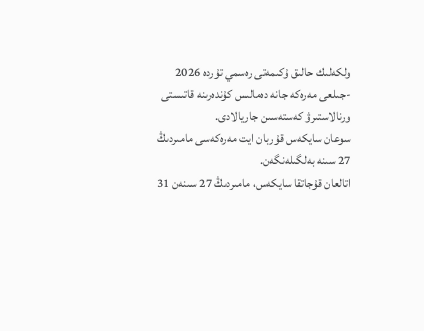ولكەلىك حالىق ۇكىمەتى رەسمي تۇردە 2026 -جىلعى مەرەكە جانە دەمالىس كۇندەرىنە قاتىستى ورنالاستىرۋ كەستەسىن جاريالادى.
سوعان سايكەس قۇربان ايت مەرەكەسى مامىردىڭ 27 سىنە بەلگىلەنگەن.
اتالعان قۇجاتقا سايكەس، مامىردىڭ 27 سىنەن 31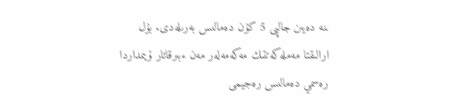ىنە دەيىن جالپى 5 كۇن دەمالىس بەرىلەدى. بۇل ارالىقتا مەملەكەتتىك مەكەمەلەر مەن ءبىرقاتار ۇيىمداردا رەسمي دەمالىس رەجيمى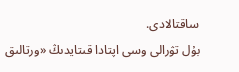ساقتالادى.
بۇل تۋرالى وسى اپتادا قىتايدىڭ «ورتالىق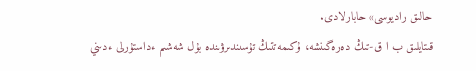حالىق راديوسى» حابارلادى.
قىتايلىق ب ا ق-تىڭ دەرەگىنشە، ۇكىمەتتىڭ تۇسىندىرۋىندە بۇل شەشىم ءداستۇرلى ءدىني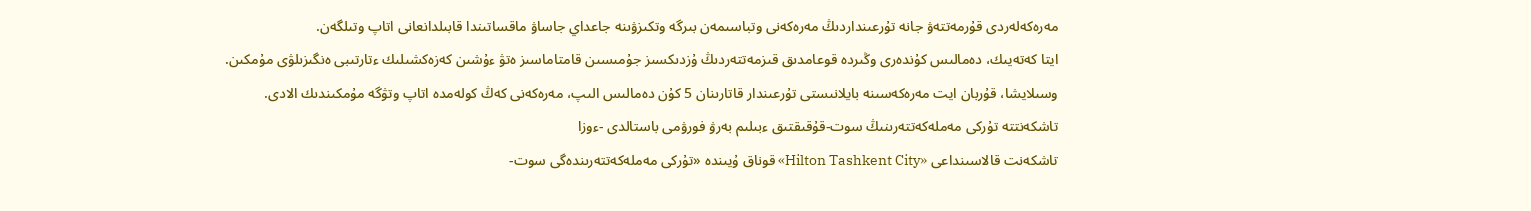مەرەكەلەردى قۇرمەتتەۋ جانە تۇرعىنداردىڭ مەرەكەنى وتباسىمەن بىرگە وتكىزۋىنە جاعداي جاساۋ ماقساتىندا قابىلدانعانى اتاپ وتىلگەن.
ايتا كەتەيىك، دەمالىس كۇندەرى وڭىردە قوعامدىق قىزمەتتەردىڭ ۇزدىكسىز جۇمىسىن قامتاماسىز ەتۋ ءۇشىن كەزەكشىلىك ءتارتىبى ەنگىزىلۋى مۇمكىن.
وسىلايشا، قۇربان ايت مەرەكەسىنە بايلانىستى تۇرعىندار قاتارىنان 5 كۇن دەمالىس الىپ، مەرەكەنى كەڭ كولەمدە اتاپ وتۋگە مۇمكىندىك الادى.
تاشكەنتتە تۇركى مەملەكەتتەرىنىڭ سوت-قۇقىقتىق ءبىلىم بەرۋ فورۋمى باستالدى -ءوزا
تاشكەنت قالاسىنداعى «Hilton Tashkent City» قوناق ۇيىندە «تۇركى مەملەكەتتەرىندەگى سوت-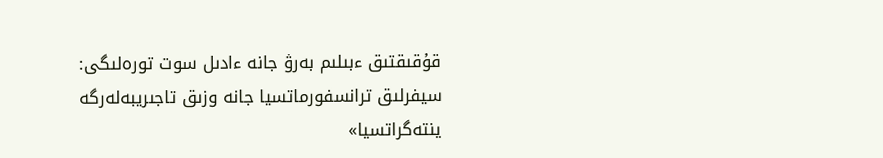قۇقىقتىق ءبىلىم بەرۋ جانە ءادىل سوت تورەلىگى: سيفرلىق ترانسفورماتسيا جانە وزىق تاجىريبەلەرگە ينتەگراتسيا»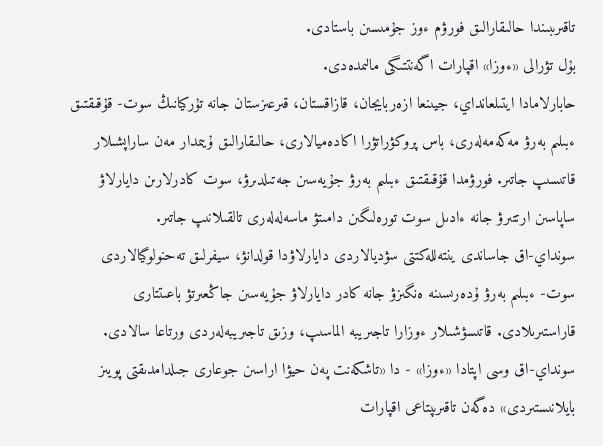تاقىرىبىندا حالىقارالىق فورۋم ءوز جۇمىسىن باستادى.
بۇل تۋرالى «ءوزا» اقپارات اگەنتتىگى مالىمدەدى.
حابارلامادا ايتىلعانداي، جيىنعا ازەربايجان، قازاقستان، قىرعىزستان جانە تۇركيانىڭ سوت- قۇقىقتىق ءبىلىم بەرۋ مەكەمەلەرى، باس پروكۋراتۋرا اكادەميالارى، حالىقارالىق ۇيىمدار مەن ساراپشىلار قاتىسىپ جاتىر. فورۋمدا قۇقىقتىق ءبىلىم بەرۋ جۇيەسىن جەتىلدىرۋ، سوت كادرلارىن دايارلاۋ ساپاسىن ارتتىرۋ جانە ءادىل سوت تورەلىگىن دامىتۋ ماسەلەلەرى تالقىلانىپ جاتىر.
سونداي-اق جاساندى ينتەللەكتتى سۋديالاردى دايارلاۋدا قولدانۋ، سيفرلىق تەحنولوگيالاردى سوت- ءبىلىم بەرۋ ۇدەرىسىنە ەنگىزۋ جانە كادر دايارلاۋ جۇيەسىن جاڭعىرتۋ باعىتتارى قاراستىرىلادى. قاتىسۋشىلار ءوزارا تاجىريبە الماسىپ، وزىق تاجىريبەلەردى ورتاعا سالادى.
سونداي-اق وسى اپتادا «ءوزا» - دا «تاشكەنت پەن حيۋا اراسىن جوعارى جىلدامدىقتى پويىز بايلانىستىردى» دەگەن تاقىرىپتاعى اقپارات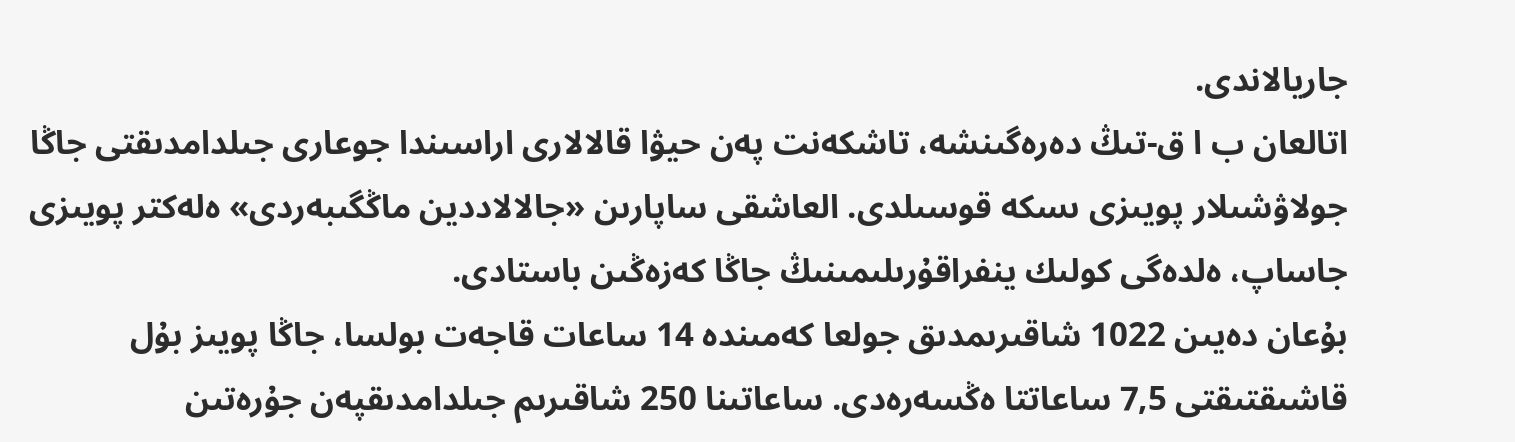جاريالاندى.
اتالعان ب ا ق-تىڭ دەرەگىنشە، تاشكەنت پەن حيۋا قالالارى اراسىندا جوعارى جىلدامدىقتى جاڭا جولاۋشىلار پويىزى ىسكە قوسىلدى. العاشقى ساپارىن «جالالاددين ماڭگىبەردى» ەلەكتر پويىزى جاساپ، ەلدەگى كولىك ينفراقۇرىلىمىنىڭ جاڭا كەزەڭىن باستادى.
بۇعان دەيىن 1022 شاقىرىمدىق جولعا كەمىندە 14 ساعات قاجەت بولسا، جاڭا پويىز بۇل قاشىقتىقتى 7,5 ساعاتتا ەڭسەرەدى. ساعاتىنا 250 شاقىرىم جىلدامدىقپەن جۇرەتىن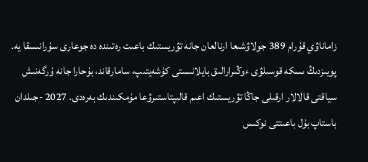زاماناۋي قۇرام 389 جولاۋشىعا ارنالعان جانە تۋريستىك باعىت رەتىندە دە جوعارى سۇرانىسقا يە.
پويىزدىڭ ىسكە قوسىلۋى ءوڭىرارالىق بايلانىستى كۇشەيتىپ، سامارقاند، بۇحارا جانە ۇرگەنىش سياقتى قالالار ارقىلى جاڭا تۋريستىك اعىم قالىپتاستىرۋعا مۇمكىندىك بەرەدى. 2027 -جىلدان باستاپ بۇل باعىتتى نوكىس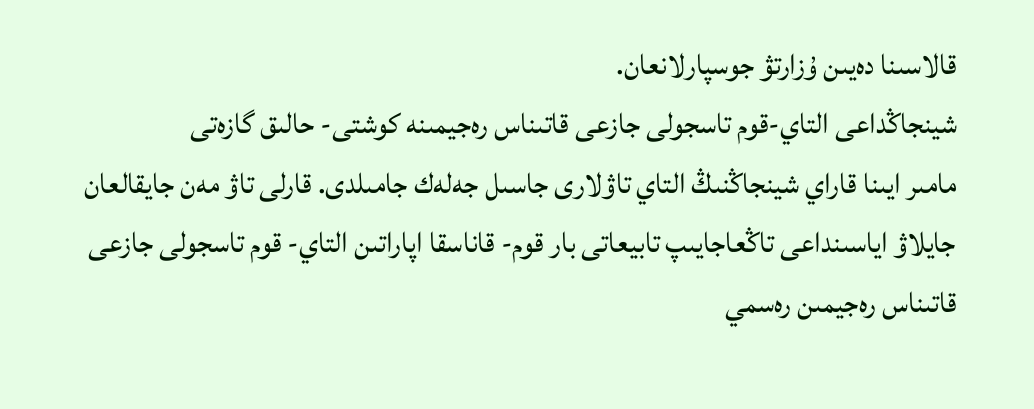قالاسىنا دەيىن ۇزارتۋ جوسپارلانعان.
شينجاڭداعى التاي-قوم تاسجولى جازعى قاتىناس رەجيمىنە كوشتى- حالىق گازەتى
مامىر ايىنا قاراي شينجاڭنىڭ التاي تاۋلارى جاسىل جەلەك جامىلدى. قارلى تاۋ مەن جايقالعان جايلاۋ اياسىنداعى تاڭعاجايىپ تابيعاتى بار قوم- قاناسقا اپاراتىن التاي- قوم تاسجولى جازعى قاتىناس رەجيمىن رەسمي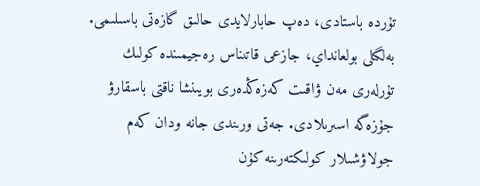تۇردە باستادى، دەپ حابارلايدى حالىق گازەتى باسىلىمى.
بەلگىلى بولعانداي، جازعى قاتىناس رەجيمىندە كولىك تۇرلەرى مەن ۋاقىت كەزەڭدەرى بويىنشا ناقتى باسقارۋ جۇزەگە اسىرىلادى. جەتى ورىندى جانە ودان كەم جولاۋشىلار كولىكتەرىنە كۇن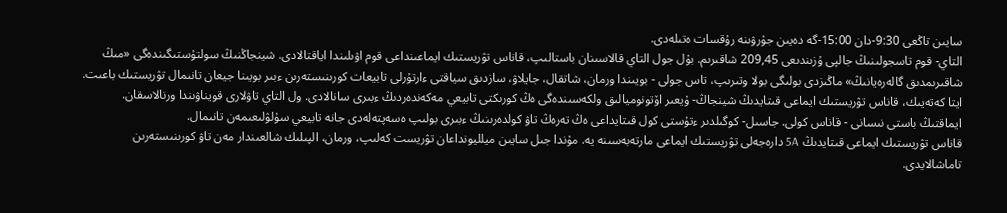سايىن تاڭعى 9:30-دان 15:00-گە دەيىن جۇرۋىنە رۇقسات ەتىلەدى.
التاي- قوم تاسجولىنىڭ جالپى ۇزىندىعى 209,45 شاقىرىم. بۇل جول التاي قالاسىنان باستالىپ، قاناس تۋريستىك ايماعىنداعى قوم اۋىلىندا اياقتالادى. شينجاڭنىڭ سولتۇستىگىندەگى «مىڭ شاقىرىمدىق گالەرەيانىڭ» ماڭىزدى بولىگى بولا وتىرىپ، تاس جولى - بويىندا ورمان، شاتقال، جايلاۋ، سازدىق سياقتى ءارتۇرلى تابيعات كورىنىستەرىن ءبىر بويىنا جيعان تانىمال تۋريستىك باعىت.
ايتا كەتەيىك، قاناس تۋريستىك ايماعى قىتايدىڭ شينجاڭ- ۇيعىر اۆتونوميالىق ولكەسىندەگى ەڭ كورىكتى تابيعي مەكەندەردىڭ ءبىرى سانالادى. ول التاي تاۋلارى قويناۋىندا ورنالاسقان.
ايماقتىڭ باستى نىسانى - قاناس كولى. جاسىل- كوگىلدىر ءتۇستى كول قىتايداعى ەڭ تەرەڭ تاۋ كولدەرىنىڭ ءبىرى بولىپ ەسەپتەلەدى جانە تابيعي سۇلۋلىعىمەن تانىمال.
قاناس تۋريستىك ايماعى قىتايدىڭ 5A دارەجەلى تۋريستىك ايماعى مارتەبەسىنە يە. مۇندا جىل سايىن ميلليونداعان تۋريست كەلىپ، ورمان، الپىلىك شالعىندار مەن تاۋ كورىنىستەرىن تاماشالايدى.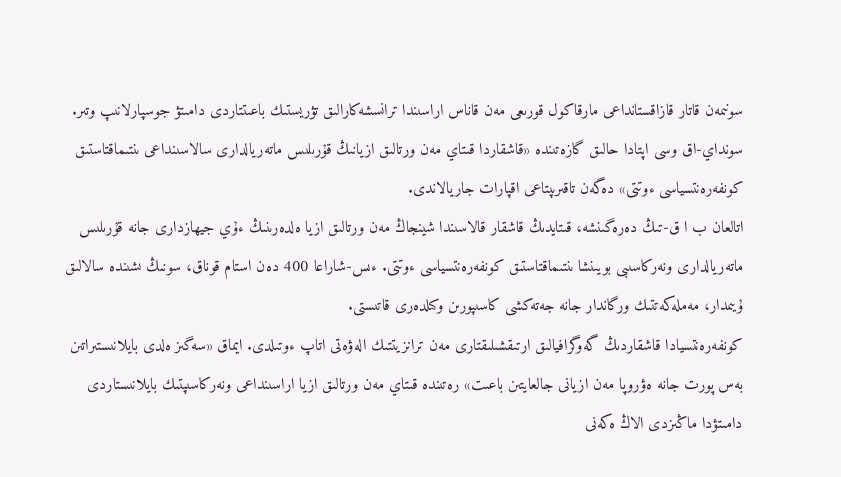سونىمەن قاتار قازاقستانداعى مارقاكول قورىعى مەن قاناس اراسىندا ترانسشەكارالىق تۋريستىك باعىتتاردى دامىتۋ جوسپارلانىپ وتىر.
سونداي-اق وسى اپتادا حالىق گازەتىندە «قاشقاردا قىتاي مەن ورتالىق ازيانىڭ قۇرىلىس ماتەريالدارى سالاسىنداعى ىنتىماقتاستىق كونفەرەنتسياسى ءوتتى» دەگەن تاقىرىپتاعى اقپارات جاريالاندى.
اتالعان ب ا ق-تىڭ دەرەگىنشە، قىتايدىڭ قاشقار قالاسىندا شينجاڭ مەن ورتالىق ازيا ەلدەرىنىڭ ءۇي جيھازدارى جانە قۇرىلىس ماتەريالدارى ونەركاسىبى بويىنشا ىنتىماقتاستىق كونفەرەنتسياسى ءوتتى. ءىس-شاراعا 400 دەن استام قوناق، سونىڭ ىشىندە سالالىق ۇيىمدار، مەملەكەتتىك ورگاندار جانە جەتەكشى كاسىپورىن وكىلدەرى قاتىستى.
كونفەرەنتسيادا قاشقاردىڭ گەوگرافيالىق ارتىقشىلىقتارى مەن ترانزيتتىك الەۋەتى اتاپ ءوتىلدى. ايماق «سەگىز ەلدى بايلانىستىراتىن بەس پورت جانە ەۋروپا مەن ازيانى جالعايتىن باعىت» رەتىندە قىتاي مەن ورتالىق ازيا اراسىنداعى ونەركاسىپتىك بايلانىستاردى دامىتۋدا ماڭىزدى الاڭ ەكەنى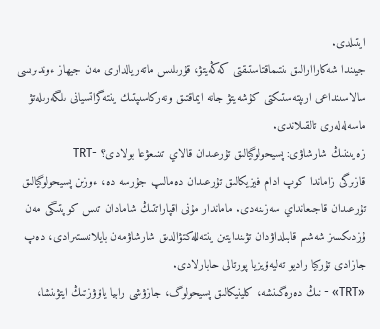ايتىلدى.
جيىندا شەكاراارالىق ىنتىماقتاستىقتى كەڭەيتۋ، قۇرىلىس ماتەريالدارى مەن جيھاز ءوندىرىسى سالاسىنداعى ارىپتەستىكتى كۇشەيتۋ جانە ايماقتىق ونەركاسىپتىك ينتەگراتسيانى ىلگەرىلەتۋ ماسەلەلەرى تالقىلاندى.
زەيىننىڭ شارشاۋى: پسيحولوگيالىق تۇرعىدان قالاي تىنىعۋعا بولادى؟ -TRT
قازىرگى زاماندا كوپ ادام فيزيكالىق تۇرعىدان دەمالىپ جۇرسە دە، ءوزىن پسيحولوگيالىق تۇرعىدان قاجىعانداي سەزىنەدى. ماماندار مۇنى اقپاراتتىڭ شامادان تىس كوپتىگى مەن ۇزدىكسىز شەشىم قابىلداۋدان تۋىندايتىن ينتەللەكتۋالدىق شارشاۋمەن بايلانىستىرادى، دەپ جازادى تۇركيا راديو تەليەۆيزيا پورتالى حابارلادى.
«TRT» - نىڭ دەرەگىنشە، كلينيكالىق پسيحولوگ، جازۋشى رابيا ياۆۋزتىڭ ايتۋىنشا،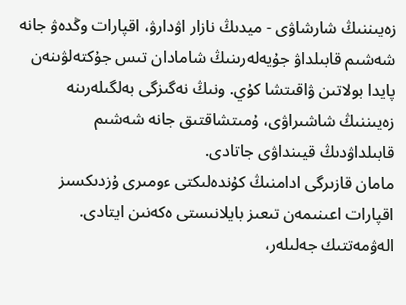زەيىننىڭ شارشاۋى - ميدىڭ نازار اۋدارۋ، اقپارات وڭدەۋ جانە شەشىم قابىلداۋ جۇيەلەرىنىڭ شامادان تىس جۇكتەلۋىنەن پايدا بولاتىن ۋاقىتشا كۇي. ونىڭ نەگىزگى بەلگىلەرىنە زەيىننىڭ شاشىراۋى، ۇمىتشاقتىق جانە شەشىم قابىلداۋدىڭ قيىنداۋى جاتادى.
مامان قازىرگى ادامنىڭ كۇندەلىكتى ءومىرى ۇزدىكسىز اقپارات اعىنىمەن تىعىز بايلانىستى ەكەنىن ايتادى. الەۋمەتتىك جەلىلەر،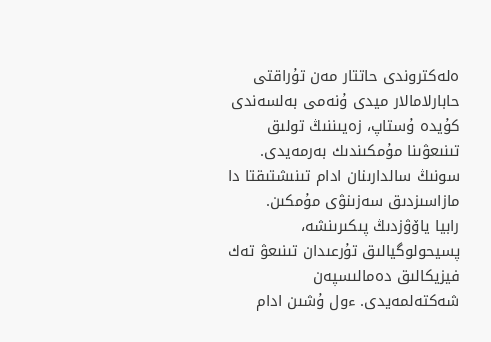ەلەكتروندى حاتتار مەن تۇراقتى حابارلامالار ميدى ۇنەمى بەلسەندى كۇيدە ۇستاپ، زەيىننىڭ تولىق تىنىعۋىنا مۇمكىندىك بەرمەيدى. سونىڭ سالدارىنان ادام تىنىشتىقتا دا مازاسىزدىق سەزىنۋى مۇمكىن.
رابيا ياۆۋزدىڭ پىكىرىنشە، پسيحولوگيالىق تۇرعىدان تىنىعۋ تەك فيزيكالىق دەمالىسپەن شەكتەلمەيدى. ءول ۇشىن ادام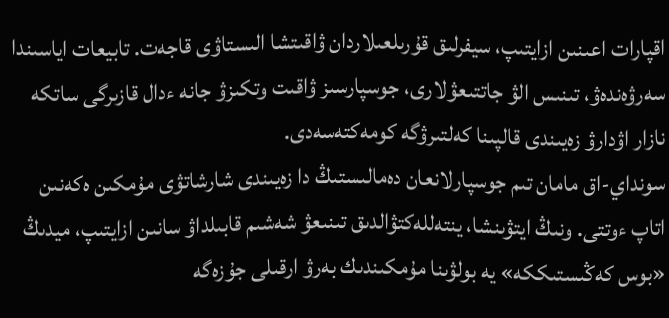اقپارات اعىنىن ازايتىپ، سيفرلىق قۇرىلعىلاردان ۋاقىتشا الىستاۋى قاجەت. تابيعات اياسىندا سەرۋەندەۋ، تىنىس الۋ جاتتىعۋلارى، جوسپارسىز ۋاقىت وتكىزۋ جانە ءدال قازىرگى ساتكە نازار اۋدارۋ زەيىندى قالپىنا كەلتىرۋگە كومەكتەسەدى.
سونداي-اق مامان تىم جوسپارلانعان دەمالىستىڭ دا زەيىندى شارشاتۋى مۇمكىن ەكەنىن اتاپ ءوتتى. ونىڭ ايتۋىنشا، ينتەللەكتۋالدىق تىنىعۋ شەشىم قابىلداۋ سانىن ازايتىپ، ميدىڭ «بوس كەڭىستىككە» يە بولۋىنا مۇمكىندىك بەرۋ ارقىلى جۇزەگە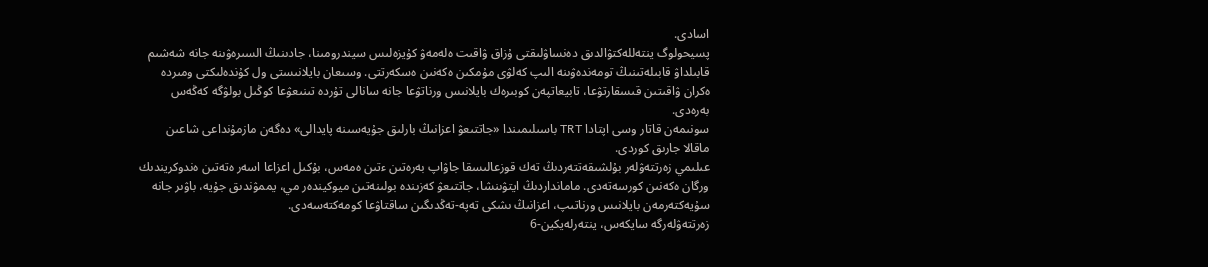اسادى.
پسيحولوگ ينتەللەكتۋالدىق دەنساۋلىقتى ۇزاق ۋاقىت ەلەمەۋ كۇيزەلىس سيندرومىنا، جادىنىڭ السىرەۋىنە جانە شەشىم قابىلداۋ قابىلەتىنىڭ تومەندەۋىنە الىپ كەلۋى مۇمكىن ەكەنىن ەسكەرتتى. وسىعان بايلانىستى ول كۇندەلىكتى ومىردە ەكران ۋاقىتىن قىسقارتۋعا، تابيعاتپەن كوبىرەك بايلانىس ورناتۋعا جانە سانالى تۇردە تىنىعۋعا كوڭىل بولۋگە كەڭەس بەرەدى.
سونىمەن قاتار وسى اپتادا TRT باسىلىمىندا «جاتتىعۋ اعزانىڭ بارلىق جۇيەسىنە پايدالى» دەگەن مازمۇنداعى شاعىن ماقالا جارىق كوردى.
عىلىمي زەرتتەۋلەر بۇلشىقەتتەردىڭ تەك قوزعالىسقا جاۋاپ بەرەتىن ءتىن ەمەس، بۇكىل اعزاعا اسەر ەتەتىن ەندوكريندىك ورگان ەكەنىن كورسەتەدى. مامانداردىڭ ايتۋىنشا، جاتتىعۋ كەزىندە بولىنەتىن ميوكيندەر مي، يممۋندىق جۇيە، باۋىر جانە سۇيەكتەرمەن بايلانىس ورناتىپ، اعزانىڭ ىشكى تەپە-تەڭدىگىن ساقتاۋعا كومەكتەسەدى.
زەرتتەۋلەرگە سايكەس، ينتەرلەيكين-6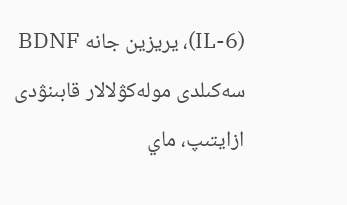(IL-6)، يريزين جانە BDNF سەكىلدى مولەكۋلالار قابىنۋدى ازايتىپ، ماي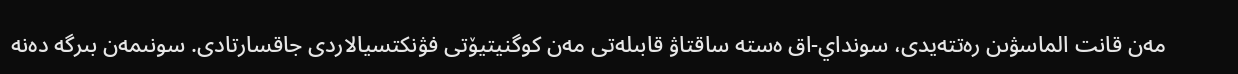مەن قانت الماسۋىن رەتتەيدى، سونداي-اق ەستە ساقتاۋ قابىلەتى مەن كوگنيتيۆتى فۋنكتسيالاردى جاقسارتادى. سونىمەن بىرگە دەنە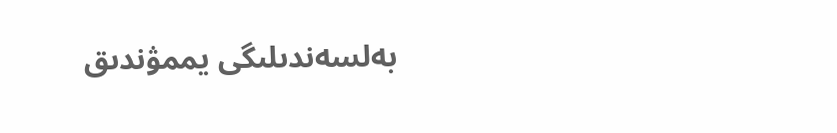بەلسەندىلىگى يممۋندىق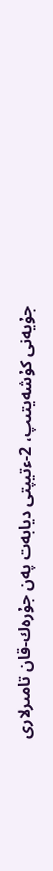جۇيەنى كۇشەيتىپ، 2-ءتيپتى ديابەت پەن جۇرەك-قان تامىرلارى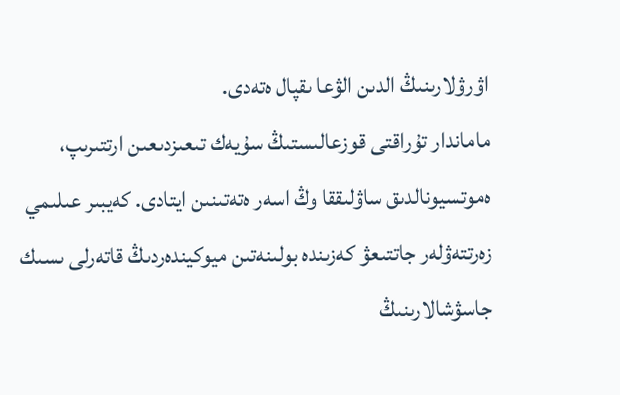اۋرۋلارىنىڭ الدىن الۋعا ىقپال ەتەدى.
ماماندار تۇراقتى قوزعالىستىڭ سۇيەك تىعىزدىعىن ارتتىرىپ، ەموتسيونالدىق ساۋلىققا وڭ اسەر ەتەتىنىن ايتادى. كەيبىر عىلىمي زەرتتەۋلەر جاتتىعۋ كەزىندە بولىنەتىن ميوكيندەردىڭ قاتەرلى ىسىك جاسۋشالارىنىڭ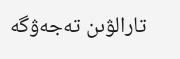تارالۋىن تەجەۋگە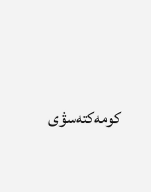كومەكتەسۋى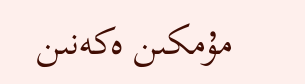مۇمكىن ەكەنىن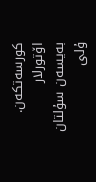كورسەتكەن.
اۆتورلار
بەيسەن سۇلتان ۇلى